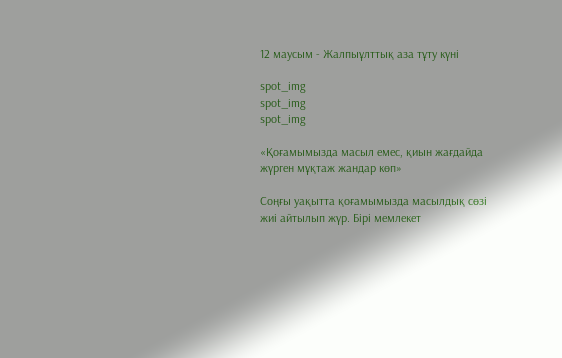12 маусым - Жалпыұлттық аза тұту күні

spot_img
spot_img
spot_img

«Қоғамымызда масыл емес, қиын жағдайда жүрген мұқтаж жандар көп»

Соңғы уақытта қоғамымызда масылдық сөзі жиі айтылып жүр. Бірі мемлекет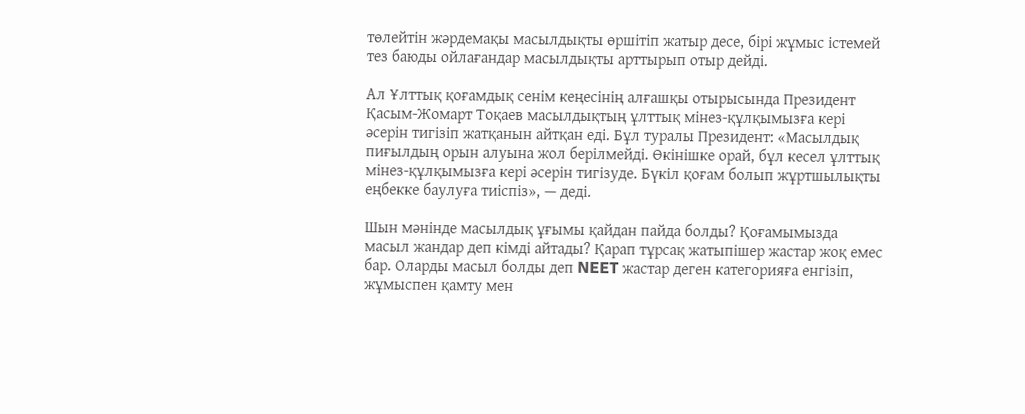төлейтін жәрдемақы масылдықты өршітіп жатыр десе, бірі жұмыс істемей тез баюды ойлағандар масылдықты арттырып отыр дейді.

Ал Ұлттық қоғамдық сенім кеңесінің алғашқы отырысында Президент Қасым-Жомарт Тоқаев масылдықтың ұлттық мінез-құлқымызға кері әсерін тигізіп жатқанын айтқан еді. Бұл туралы Президент: «Масылдық пиғылдың орын алуына жол берілмейді. Өкінішке орай, бұл кесел ұлттық мінез-құлқымызға кері әсерін тигізуде. Бүкіл қоғам болып жұртшылықты еңбекке баулуға тиіспіз», — деді.

Шын мәнінде масылдық ұғымы қайдан пайда болды? Қоғамымызда масыл жандар деп кімді айтады? Қарап тұрсақ жатыпішер жастар жоқ емес бар. Оларды масыл болды деп NEET жастар деген категорияға енгізіп, жұмыспен қамту мен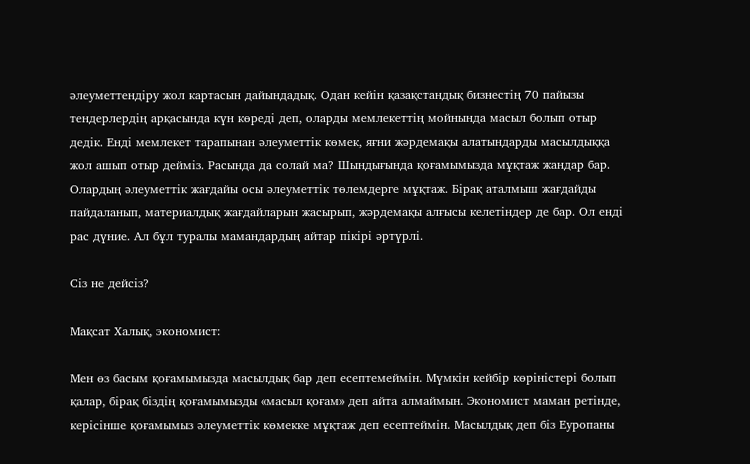әлеуметтендіру жол картасын дайындадық. Одан кейін қазақстандық бизнестің 70 пайызы тендерлердің арқасында күн көреді деп, оларды мемлекеттің мойнында масыл болып отыр дедік. Енді мемлекет тарапынан әлеуметтік көмек, яғни жәрдемақы алатындарды масылдыққа жол ашып отыр дейміз. Расында да солай ма? Шындығында қоғамымызда мұқтаж жандар бар. Олардың әлеуметтік жағдайы осы әлеуметтік төлемдерге мұқтаж. Бірақ аталмыш жағдайды пайдаланып, материалдық жағдайларын жасырып, жәрдемақы алғысы келетіндер де бар. Ол енді рас дүние. Ал бұл туралы мамандардың айтар пікірі әртүрлі.

Сіз не дейсіз?

Мақсат Халық, экономист:

Мен өз басым қоғамымызда масылдық бар деп есептемеймін. Мүмкін кейбір көріністері болып қалар, бірақ біздің қоғамымызды «масыл қоғам» деп айта алмаймын. Экономист маман ретінде, керісінше қоғамымыз әлеуметтік көмекке мұқтаж деп есептеймін. Масылдық деп біз Еуропаны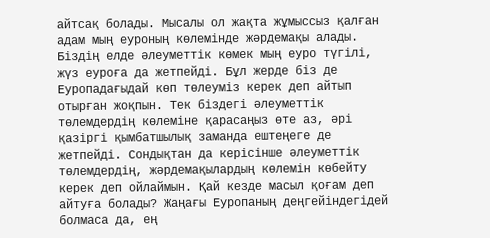айтсақ болады. Мысалы ол жақта жұмыссыз қалған адам мың еуроның көлемінде жәрдемақы алады. Біздің елде әлеуметтік көмек мың еуро түгілі, жүз еуроға да жетпейді. Бұл жерде біз де Еуропадағыдай көп төлеуміз керек деп айтып отырған жоқпын. Тек біздегі әлеуметтік төлемдердің көлеміне қарасаңыз өте аз, әрі қазіргі қымбатшылық заманда ештеңеге де жетпейді. Сондықтан да керісінше әлеуметтік төлемдердің, жәрдемақылардың көлемін көбейту керек деп ойлаймын. Қай кезде масыл қоғам деп айтуға болады? Жаңағы Еуропаның деңгейіндегідей болмаса да, ең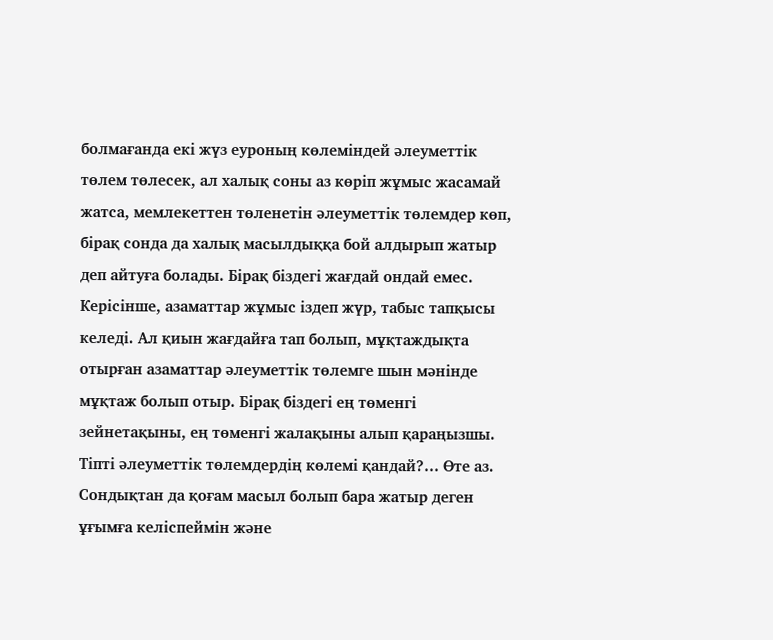болмағанда екі жүз еуроның көлеміндей әлеуметтік төлем төлесек, ал халық соны аз көріп жұмыс жасамай жатса, мемлекеттен төленетін әлеуметтік төлемдер көп, бірақ сонда да халық масылдыққа бой алдырып жатыр деп айтуға болады. Бірақ біздегі жағдай ондай емес. Керісінше, азаматтар жұмыс іздеп жүр, табыс тапқысы келеді. Ал қиын жағдайға тап болып, мұқтаждықта отырған азаматтар әлеуметтік төлемге шын мәнінде мұқтаж болып отыр. Бірақ біздегі ең төменгі зейнетақыны, ең төменгі жалақыны алып қараңызшы. Тіпті әлеуметтік төлемдердің көлемі қандай?… Өте аз. Сондықтан да қоғам масыл болып бара жатыр деген ұғымға келіспеймін және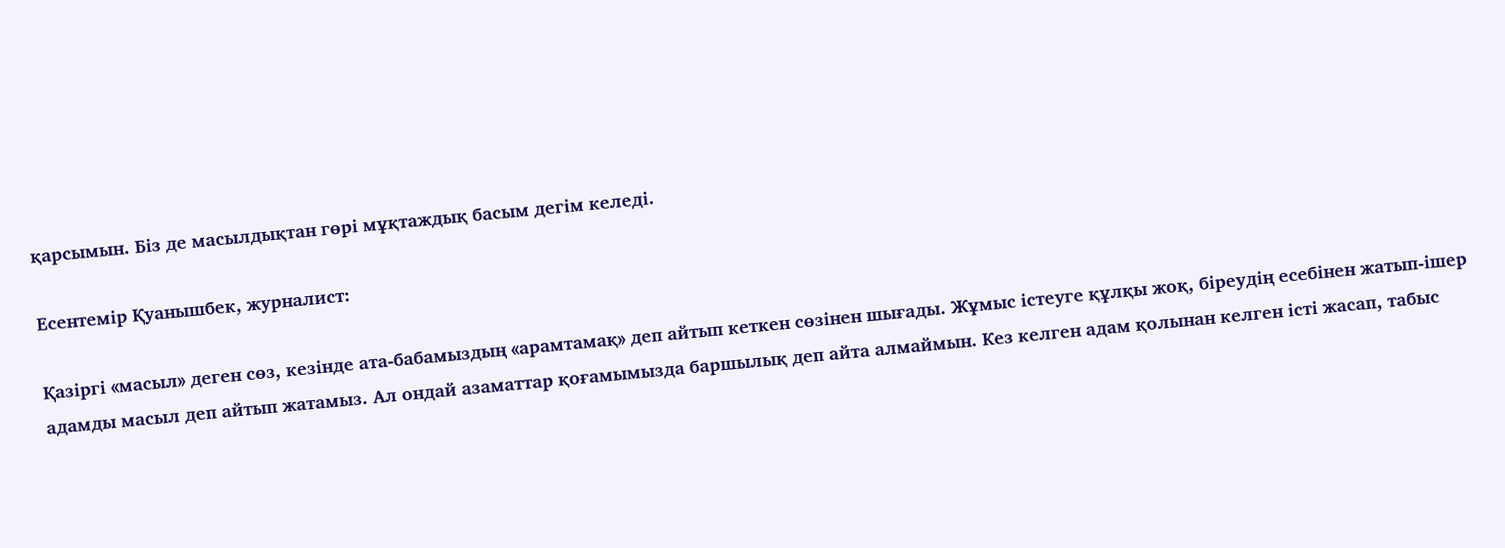қарсымын. Біз де масылдықтан гөрі мұқтаждық басым дегім келеді.

Есентемір Қуанышбек, журналист:

Қазіргі «масыл» деген сөз, кезінде ата-бабамыздың «арамтамақ» деп айтып кеткен сөзінен шығады. Жұмыс істеуге құлқы жоқ, біреудің есебінен жатып-ішер адамды масыл деп айтып жатамыз. Ал ондай азаматтар қоғамымызда баршылық деп айта алмаймын. Кез келген адам қолынан келген істі жасап, табыс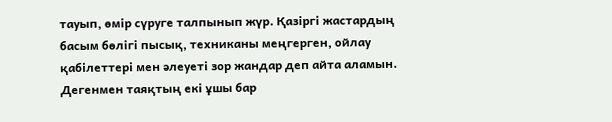тауып, өмір сүруге талпынып жүр. Қазіргі жастардың басым бөлігі пысық, техниканы меңгерген, ойлау қабілеттері мен әлеуеті зор жандар деп айта аламын. Дегенмен таяқтың екі ұшы бар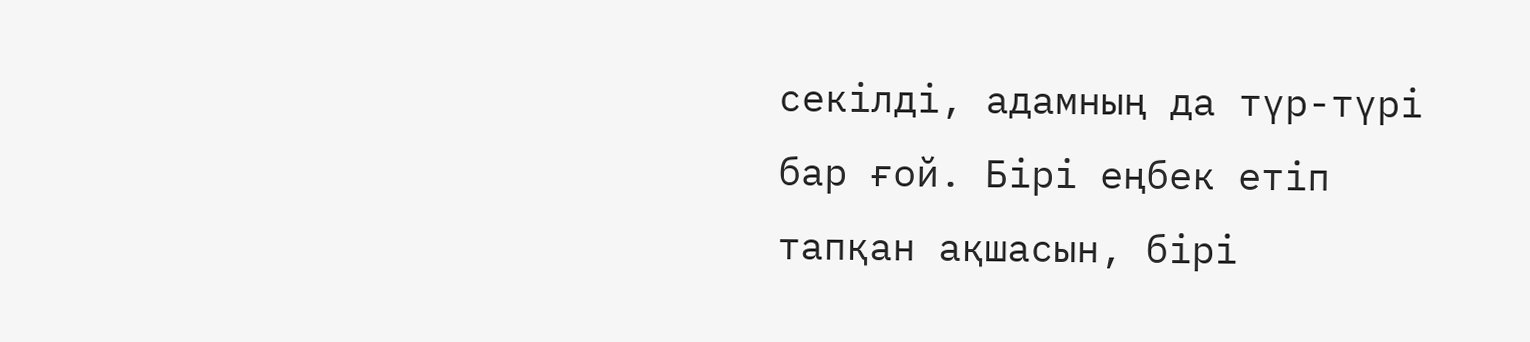секілді, адамның да түр-түрі бар ғой. Бірі еңбек етіп тапқан ақшасын, бірі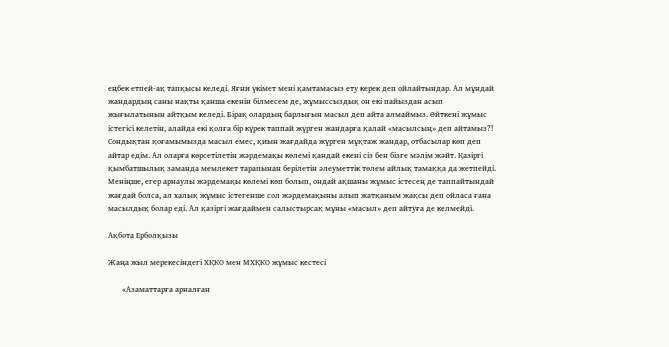еңбек етпей-ақ тапқысы келеді. Яғни үкімет мені қамтамасыз ету керек деп ойлайтындар. Ал мұндай жандардың саны нақты қанша екенін білмесем де, жұмыссыздық он екі пайыздан асып жығылатынын айтқым келеді. Бірақ олардың барлығын масыл деп айта алмаймыз. Өйткені жұмыс істегісі келетін, алайда екі қолға бір күрек таппай жүрген жандарға қалай «масылсың» деп айтамыз?! Сондықтан қоғамымызда масыл емес, қиын жағдайда жүрген мұқтаж жандар, отбасылар көп деп айтар едім. Ал оларға көрсетілетін жәрдемақы көлемі қандай екені сіз бен бізге мәлім жәйт. Қазіргі қымбатшылық заманда мемлекет тарапынан берілетін әлеуметтік төлем айлық тамаққа да жетпейді. Меніңше, егер арнаулы жәрдемақы көлемі көп болып, ондай ақшаны жұмыс істесең де таппайтындай жағдай болса, ал халық жұмыс істегенше сол жәрдемақыны алып жатқаным жақсы деп ойласа ғана масылдық болар еді. Ал қазіргі жағдаймен салыстырсақ мұны «масыл» деп айтуға де келмейді.

Ақбота Ерболқызы

Жаңа жыл мерекесіндегі ХҚКО мен МХҚКО жұмыс кестесі

       «Азаматтарға арналған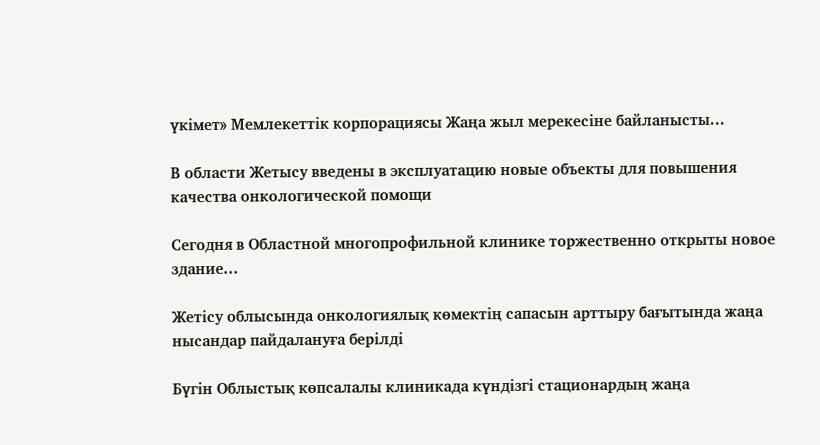үкімет» Мемлекеттік корпорациясы Жаңа жыл мерекесіне байланысты...

В области Жетысу введены в эксплуатацию новые объекты для повышения качества онкологической помощи

Сегодня в Областной многопрофильной клинике торжественно открыты новое здание...

Жетісу облысында онкологиялық көмектің сапасын арттыру бағытында жаңа нысандар пайдалануға берілді

Бүгін Облыстық көпсалалы клиникада күндізгі стационардың жаңа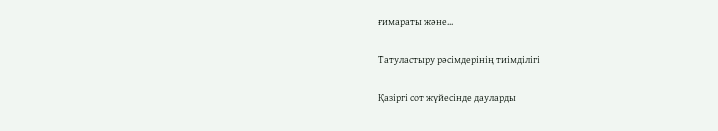ғимараты және...

Татуластыру рәсімдерінің тиімділігі

Қазіргі сот жүйесінде дауларды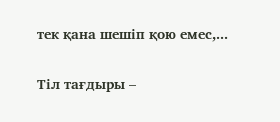тек қана шешіп қою емес,...

Тіл тағдыры –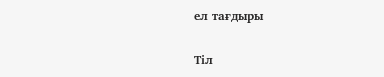ел тағдыры

Тіл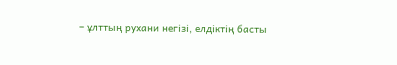– ұлттың рухани негізі, елдіктің басты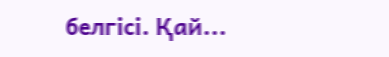белгісі. Қай...